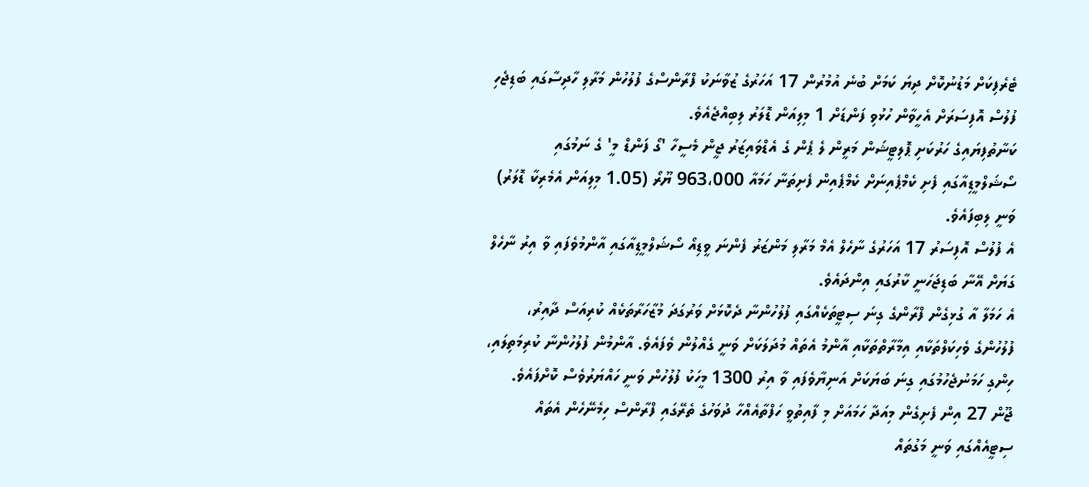ޓެރެފިކަށް މަޑުނުކޮށް ދިޔަ ކަމަށް ބުނެ އުމުރުން 17 އަހަރުގެ ޒުވާނަކު ފްރާންސްގެ ފުލުހުން މަރާލި ހާދިސާގައި ބަޑިޖެހި ފުލުސް އޮފިސަރަށް އެހީވާން ހުޅުވި ފަންޑަށް 1 މިލިއަން ޑޮލަރު ލިބިއްޖެއެވެ.
ކަނާތުފިޔައިގެ ހަރުކަށި ޕޮލިޓީޝަން މަރީން ލެ ޕެން ގެ އެޑްވައިޒަރު ޖީން މެސީހާ 'ގޯ ފަންޑް މީ' ގެ ނަމުގައި ސޯޝަލްމީޑިއާގައި ފެށި ކެމްޕެއިނަށް ކެމްޕެއިން ފެށިތަނާ ހަމައާ 963،000 ޔޫރޯ (1.05 މިލިއަން އެމެރިކާ ޑޮލަރު) ވަނީ ލިބިފައެވެ.
އެ ފުލުސް އޮފިސަރު 17 އަހަރުގެ ނާހެލް އެމް މަރާލި މަންޒަރު ފެންނަ ވީޑިއޯ ސޯޝަލްމީޑިއާގައި އާންމުވެފައި ވާ އިރު ނާހެލް ގަޔަށް އޭނާ ބަޑިޖަހަނީ ކާރުގައި އިންދައެވެ.
އެ ހަމަލާ އާ ގުޅިގެން ފްރާންގެ ގިނަ ސިޓީތަކެއްގައި ފުލުހުންނާ ދެކޮޅަށް ވަރުގަދަ މުޒާހަރާތަކެއް ކުރިއަސް ދާއިރު، ފުލުހުންގެ ވެހިކަލްތަކާއި އިމާރާތްތަކާއި އާންމު އެތައް މުދަލަކަށް ވަނީ ގެއްލުން ވެފައެވެ. އާންމުން ފުލުހުންނާ ކުރިމަތިލައި، ހިންގި ހަމަނުޖެހުމުގައި ގިނަ ބަޔަކަށް އަނިޔާވެފައި ވާ އިރު 1300 މީހަކު ފުލުހުން ވަނީ ހައްޔަރުވެސް ކޮށްފައެވެ.
ޖޫން 27 އިން ފެށިގެން މިއަދާ ހަމައަށް މި ފާއިތުވީ ހަފްތާއެއްހާ ދުވަހުގެ ތެރޭގައި ފްރާންސް ހިމެނޭހެން އެތައް ސިޓީއެއްގައި ވަނީ މަގުތައް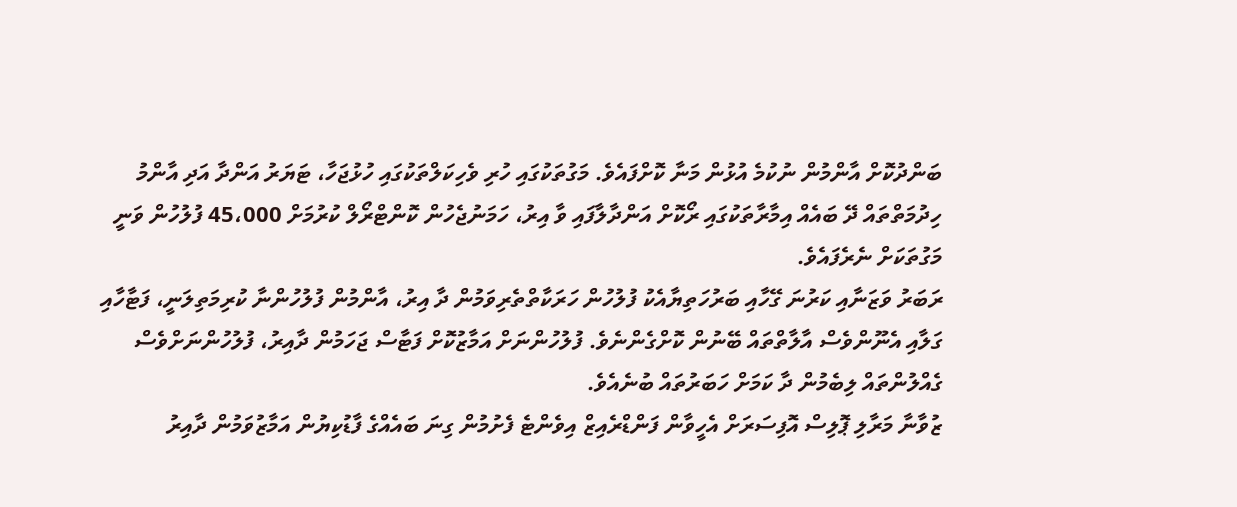ބަންދުކޮށް އާންމުން ނުކުމެ އުޅުން މަނާ ކޮށްފައެވެ. މަގުތަކުގައި ހުރި ވެހިކަލްތަކުގައި ހުޅުޖަހާ، ޓަޔަރު އަންދާ އަދި އާންމު ހިދުމަތްތައް ދޭ ބައެއް އިމާރާތަކުގައި ރޯކޮށް އަންދާލާފައި ވާ އިރު، ހަމަނުޖެހުން ކޮންޓްރޯލް ކުރުމަށް 45،000 ފުލުހުން ވަނީ މަގުތަކަށް ނެރެފައެވެ.
ރަބަރު ވަޒަނާއި ކަރުނަ ގޭހާއި ބަރުހަތިޔާއެކު ފުލުހުން ހަރަކާތްތެރިވަމުން ދާ އިރު، އާންމުން ފުލުހުންނާ ކުރިމަތިލަނީ، ފަޓާހާއި ގަލާއި އެނޫންވެސް އާލާތްތައް ބޭނުން ކޮށްގެންނެވެ. ފުލުހުންނަށް އަމާޒުކޮށް ފަޓާސް ޖަހަމުން ދާއިރު، ފުލުހުންނަށްވެސް ގެއްލުންތައް ލިބެމުން ދާ ކަމަށް ހަބަރުތައް ބުނެއެވެ.
ޒުވާނާ މަރާލި ޕޮލިސް އޮފިސަރަށް އެހީވާން ފަންޑްރެއިޒް އިވެންޓެ ފެށުމުން ގިނަ ބައެއްގެ ފާޑުކިޔުން އަމާޒުވަމުން ދާއިރު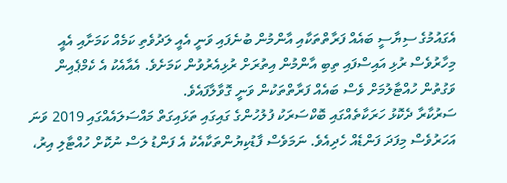އެގައުމުގެ ސިޔާސީ ބައެއް ފަރާތްތަކާއި އާންމުން ބުނެފައި ވަނީ އެއީ ލަދުވެތި ކަމެއް ކަމަށާއި އެއީ މިހާރުވެސް ރުޅި އައިސްފައި ތިބި އާންމުން އިތުރަށް ރުޅިއެރުވުން ކަމަށެވެ. އެއާއެކު އެ ކެމްޕެއިން ވަގުތުން ހުއްޓާލުމަށް ވެސް ބައެއް ފަރާތްތަކުން ވަނީ ގޮވާލާފައެވެ.
ސަރުކާރާ ދެކޮޅު ހަރަކާތެއްގައި ބޮކްސަރަކު ފުލުހުންގެ ގައިގައި ތަޅައިގަތް މައްސަލައެއްގައި 2019 ވަނަ އަހަރުވެސް މިފަދަ ފަންޑެއް ހެދިއެވެ. ނަމަވެސް ފާޑުކިޔުންތަކާއެކު އެ ފަންޑު ލަސް ނުކޮށް ހުއްޓާލި އިރު،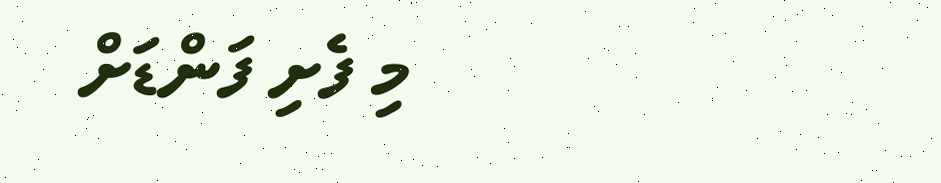މި ފެށި ފަންޑަށް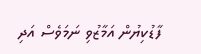ފާޑުކިޔުން އަމާޒުވި ނަމަވެސް އަދި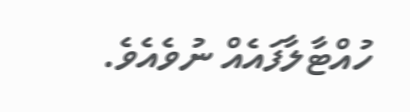ހުއްޓާލާފައެއް ނުވެއެވެ.